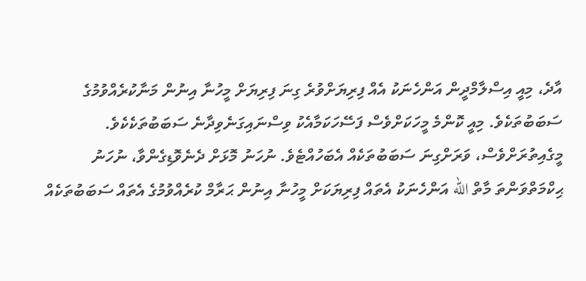އާދެ، މިއީ އިސްލާމްދީން އަންހެނަކު އެއް ފިރިޔަށްވުރެ ގިނަ ފިރިޔަށް މީހުނާ އިނުން މަނާކުރެއްވުމުގެ ސަބަބުތަކެވެ. މިއީ ކޮންމެ މީހަކަށްވެސް ފަސޭހަކަމާއެކު ވިސްނައިގަނެވިދާނެ ސަބަބުތަކެކެވެ. މީގެއިތުރަށްވެސް، ވަރަށްގިނަ ސަބަބުތަކެއް އެބަހުއްޓެވެ. ނުހަނު މޮޅަށް ދެނެވޮޑިގެންވާ، ނުހަނު ޙިކްމަތްވަންތަ މާތް اللّه އަންހެނަކު އެތައް ފިރިޔަކަށް މީހުނާ އިނުން ޙަރާމް ކުރެއްވުމުގެ އެތައް ސަބަބުތަކެއް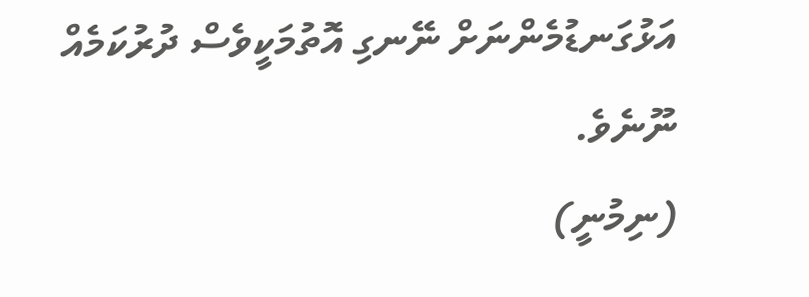އަޅުގަނޑުމެންނަށް ނޭނގި އޮތުމަކީވެސް ދުރުކަމެއް ނޫނެވެ.
(ނިމުނީ)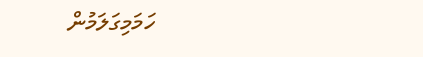ހަމަމިގަލަމުން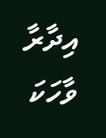އިދާރާ
ވާހަކަ